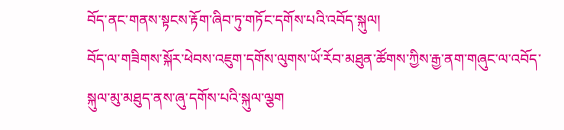བོད་ནང་གནས་སྟངས་རྟོག་ཞིབ་ཏུ་གཏོང་དགོས་པའི་འབོད་སྐུལ།
བོད་ལ་གཟིགས་སྐོར་ཕེབས་འཇུག་དགོས་ལུགས་ཡོ་རོབ་མཐུན་ཚོགས་ཀྱིས་རྒྱ་ནག་གཞུང་ལ་འབོད་སྐུལ་མུ་མཐུད་ནས་ཞུ་དགོས་པའི་སྐུལ་ལྕག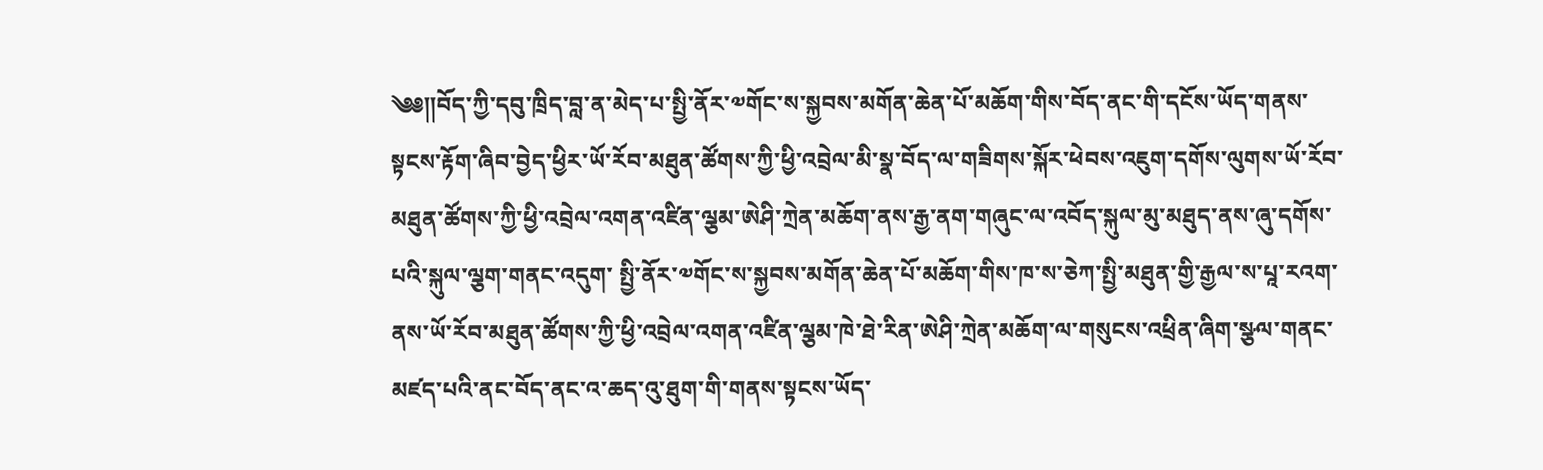༄༅༎བོད་ཀྱི་དབུ་ཁྲིད་བླ་ན་མེད་པ་སྤྱི་ནོར་༧གོང་ས་སྐྱབས་མགོན་ཆེན་པོ་མཆོག་གིས་བོད་ནང་གི་དངོས་ཡོད་གནས་སྟངས་རྟོག་ཞིབ་བྱེད་ཕྱིར་ཡོ་རོབ་མཐུན་ཚོགས་ཀྱི་ཕྱི་འབྲེལ་མི་སྣ་བོད་ལ་གཟིགས་སྐོར་ཕེབས་འཇུག་དགོས་ལུགས་ཡོ་རོབ་མཐུན་ཚོགས་ཀྱི་ཕྱི་འབྲེལ་འགན་འཛིན་ལྕམ་ཨེཤི་ཀྲེན་མཆོག་ནས་རྒྱ་ནག་གཞུང་ལ་འབོད་སྐུལ་མུ་མཐུད་ནས་ཞུ་དགོས་པའི་སྐུལ་ལྕག་གནང་འདུག་ སྤྱི་ནོར་༧གོང་ས་སྐྱབས་མགོན་ཆེན་པོ་མཆོག་གིས་ཁ་ས་ཅེཀ་སྤྱི་མཐུན་གྱི་རྒྱལ་ས་པཱ་རའག་ནས་ཡོ་རོབ་མཐུན་ཚོགས་ཀྱི་ཕྱི་འབྲེལ་འགན་འཛིན་ལྕམ་ཁེ་ཐེ་རིན་ཨེཤི་ཀྲེན་མཆོག་ལ་གསུངས་འཕྲིན་ཞིག་སྩལ་གནང་མཛད་པའི་ནང་བོད་ནང་འ་ཆད་འུ་ཐུག་གི་གནས་སྟངས་ཡོད་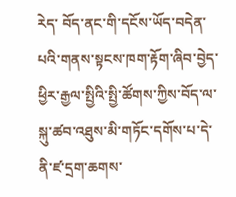རེད་ བོད་ནང་གི་དངོས་ཡོད་བདེན་པའི་གནས་སྟངས་ཁག་རྟོག་ཞིབ་བྱེད་ཕྱིར་རྒྱལ་སྤྱིའི་སྤྱི་ཚོགས་ཀྱིས་བོད་ལ་སྐུ་ཚབ་འཐུས་མི་གཏོང་དགོས་པ་དེ་ནི་ཛ་དྲག་ཆགས་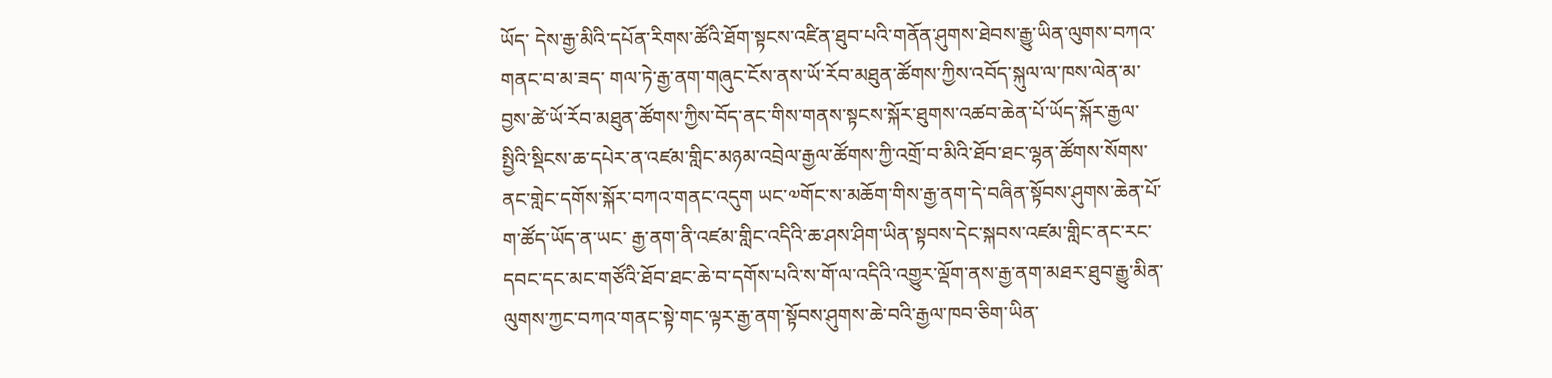ཡོད་ དེས་རྒྱ་མིའི་དཔོན་རིགས་ཚོའི་ཐོག་སྟངས་འཛིན་ཐུབ་པའི་གནོན་ཤུགས་ཐེབས་རྒྱུ་ཡིན་ལུགས་བཀའ་གནང་བ་མ་ཟད་ གལ་ཏེ་རྒྱ་ནག་གཞུང་ངོས་ནས་ཡོ་རོབ་མཐུན་ཚོགས་ཀྱིས་འབོད་སྐུལ་ལ་ཁས་ལེན་མ་བྱས་ཚེ་ཡོ་རོབ་མཐུན་ཚོགས་ཀྱིས་བོད་ནང་གིས་གནས་སྟངས་སྐོར་ཐུགས་འཚབ་ཆེན་པོ་ཡོད་སྐོར་རྒྱལ་སྤྱིའི་སྡིངས་ཆ་དཔེར་ན་འཛམ་གླིང་མཉམ་འབྲེལ་རྒྱལ་ཚོགས་ཀྱི་འགྲོ་བ་མིའི་ཐོབ་ཐང་ལྷན་ཚོགས་སོགས་ནང་གླེང་དགོས་སྐོར་བཀའ་གནང་འདུག ཡང་༧གོང་ས་མཆོག་གིས་རྒྱ་ནག་དེ་བཞིན་སྟོབས་ཤུགས་ཆེན་པོ་ག་ཚོད་ཡོད་ན་ཡང་ རྒྱ་ནག་ནི་འཛམ་གླིང་འདིའི་ཆ་ཤས་ཤིག་ཡིན་སྟབས་དེང་སྐབས་འཛམ་གླིང་ནང་རང་དབང་དང་མང་གཙོའི་ཐོབ་ཐང་ཆེ་བ་དགོས་པའི་ས་གོ་ལ་འདིའི་འགྱུར་ལྡོག་ནས་རྒྱ་ནག་མཐར་ཐུབ་རྒྱུ་མིན་ལུགས་ཀྱང་བཀའ་གནང་སྟེ་གང་ལྟར་རྒྱ་ནག་སྟོབས་ཤུགས་ཆེ་བའི་རྒྱལ་ཁབ་ཅིག་ཡིན་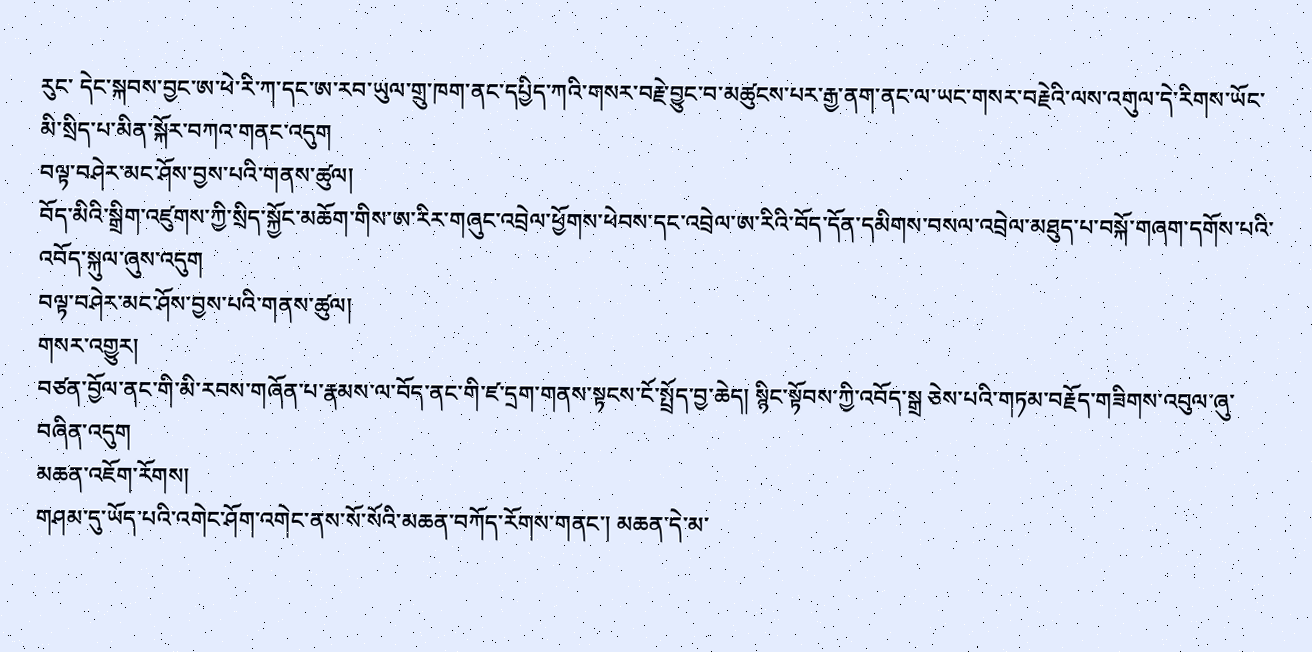རུང་ དེང་སྐབས་བྱང་ཨ་ཕེ་རི་ཀ་དང་ཨ་རབ་ཡུལ་གྲུ་ཁག་ནང་དཔྱིད་ཀའི་གསར་བརྗེ་བྱུང་བ་མཚུངས་པར་རྒྱ་ནག་ནང་ལ་ཡང་གསར་བརྗེའི་ལས་འགུལ་དེ་རིགས་ཡོང་མི་སྲིད་པ་མིན་སྐོར་བཀའ་གནང་འདུག
བལྟ་བཤེར་མང་ཤོས་བྱས་པའི་གནས་ཚུལ།
བོད་མིའི་སྒྲིག་འཛུགས་ཀྱི་སྲིད་སྐྱོང་མཆོག་གིས་ཨ་རིར་གཞུང་འབྲེལ་ཕྱོགས་ཕེབས་དང་འབྲེལ་ཨ་རིའི་བོད་དོན་དམིགས་བསལ་འབྲེལ་མཐུད་པ་བསྐོ་གཞག་དགོས་པའི་འབོད་སྐུལ་ཞུས་འདུག
བལྟ་བཤེར་མང་ཤོས་བྱས་པའི་གནས་ཚུལ།
གསར་འགྱུར།
བཙན་བྱོལ་ནང་གི་མི་རབས་གཞོན་པ་རྣམས་ལ་བོད་ནང་གི་ཛ་དྲག་གནས་སྟངས་ངོ་སྤྲོད་བྱ་ཆེད། སྙིང་སྟོབས་ཀྱི་འབོད་སྒྲ ཅེས་པའི་གཏམ་བརྗོད་གཟིགས་འབུལ་ཞུ་བཞིན་འདུག
མཆན་འཇོག་རོགས།
གཤམ་དུ་ཡོད་པའི་འགེང་ཤོག་འགེང་ནས་སོ་སོའི་མཆན་བཀོད་རོགས་གནང་། མཆན་དེ་མ་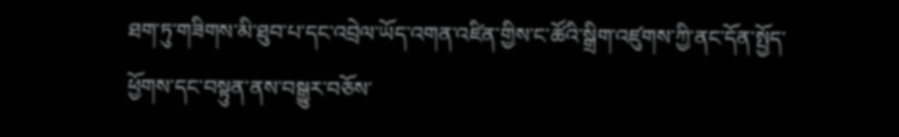ཐག་ཏུ་གཟིགས་མི་ཐུབ་པ་དང་འབྲེལ་ཡོད་འགན་འཛིན་གྱིས་ང་ཚོའི་སྒྲིག་འཛུགས་ཀྱི་ནང་དོན་སྤྱོད་ཕྱོགས་དང་བསྟུན་ནས་བསྒྱུར་བཅོས་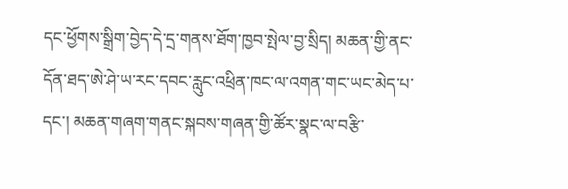དང་ཕྱོགས་སྒྲིག་བྱེད་དེ་དྲ་གནས་ཐོག་ཁྱབ་སྤེལ་བྱ་སྲིད། མཆན་གྱི་ནང་དོན་ཐད་ཨེ་ཤེ་ཡ་རང་དབང་རླུང་འཕྲིན་ཁང་ལ་འགན་གང་ཡང་མེད་པ་དང་། མཆན་གཞག་གནང་སྐབས་གཞན་གྱི་ཚོར་སྣང་ལ་བརྩི་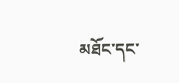མཐོང་དང་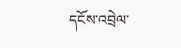དངོས་འབྲེལ་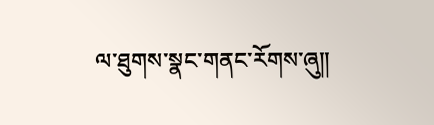ལ་ཐུགས་སྣང་གནང་རོགས་ཞུ༎